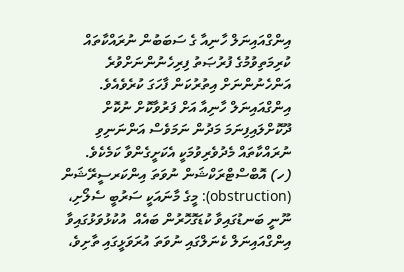އިންގްއައިނަލް ހާނިއާ ގެ ސަބަބުން ނުރައްކާތައް ކުރިމަތިވުމުގެ ފުރުޞަތު ފިރިހެނުންނަށްވުރެ އަންހެނުންނަށް އިތުރުކަން ފާހަގަ ކުރެވެއެވެ. އިންގްއައިނަލް ހާނިއާ އަށް ފަރުވާކޮށް ނުކޮށް ދޫކޮށްލައިފިނަމަ މަދުން ނަމަވެސް އަންނަނިވި ނުރައްކާތައް މެދުވެރިވުމަކީ އެކަށީގެންވާ ކަމެކެވެ.
(ހ) އޮބްސްޓްރަކްޝަން ނުވަތަ އިންކަރސީރޭޝަން (obstruction): މީގެ މާނައަކީ ސަރުބީ ސެލޯށި، ނޫނީ ބަނޑުގައިވާ ކުޑަގޮހޮރުން ބައެއް  އުކުޅުވަޅުގައިވާ އިންގްއައިނަލް ކެނަލްގައި ނުވަތަ އުރަވަޅީގައި ތާށިވެ،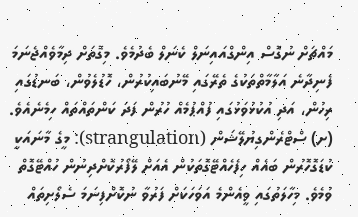މައްޗަށް ނުގޮސް އިންގްއައިނަލް ކެނަލް ބެދުމެވެ. މިގޮތަށް ދިމާވެއްޖެނަމަ ފެނިދާނެ އަލާމާތްތަކުގެ ތެރޭގައި މޭނުބައިކުރުން، ހޮޑުލެވުން، ބަނޑުގައި ރިހުން، އަދި އުކުޅުވަޅުގައި ފުއްޕުމެއް ހުރުން ފަދަ ކަންތައްތައް ހިމެނެއެވެ.
(ށ) ސްޓްރެންގިޔުލޭޝަން (strangulation): މީގެ މާނައަކީ ކުޑަގޮހޮރުން ބައެއް ހިފެހެއްޓޭގޮތަކުން އެއަށް ލޭފޯރުކޮށްދިނުން ހުއްޓޭގޮތް ވުމެވެ. މިހާލަތުގައި ވީއެންމެ އަވަހަކަށް ފަރުވާ ނުކޮށްފިނަމަ ސެލޯށިތައް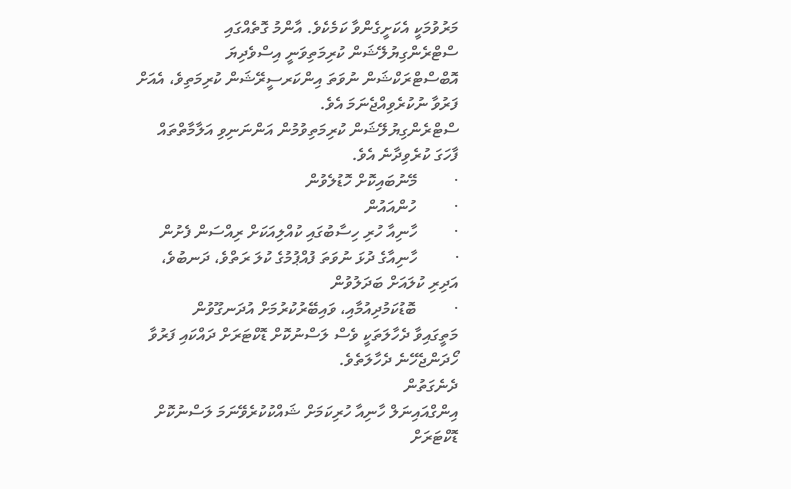މަރުވުމަކީ އެކަށީގެންވާ ކަމެކެވެ. އާންމު ގޮތެއްގައި ސްޓްރެންގިޔުލޭޝަން ކުރިމަތިވަނީ އިސްވެދިޔަ އޮބްސްޓްރަކްޝަން ނުވަތަ އިންކަރސީރޭޝަން ކުރިމަތިވެ، އެއަށް ފަރުވާ ނުކުރެވިއްޖެނަމަ އެވެ.
ސްޓްރެންގިޔުލޭޝަން ކުރިމަތިވުމުން އަންނަނިވި އަލާމާތްތައް ފާހަގަ ކުރެވިދާނެ އެވެ.
·         މޭނުބައިކޮށް ހޮޑުލެވުން
·         ހުންއައުން
·         ހާނިއާ ހުރި ހިސާބުގައި ކުއްލިއަކަށް ރިއްސަން ފެށުން
·         ހާނިއާގެ ދުޅަ ނުވަތަ ފުއްޕުމުގެ ކުލަ ރަތްވެ، ދަނބުވެ، އަދިރި ކުލައަށް ބަދަލުވުން
·         ބޮޑުކަމުދިއުމާއި، ވައިބޭރުކުރުމަށް އުދަނގޫވުން
މަތީގައިވާ ދެހާލަތަކީ ވެސް ލަސްނުކޮށް ޑޮކްޓަރަށް ދައްކައި ފަރުވާ ހޯދަންޖެހޭނެ ދެހާލަތެވެ.
ދެނެގަތުން
އިންގްއައިނަލް ހާނިއާ ހުރިކަމަށް ޝައްކުކުރެވޭނަމަ ލަސްނުކޮށް ޑޮކްޓަރަށް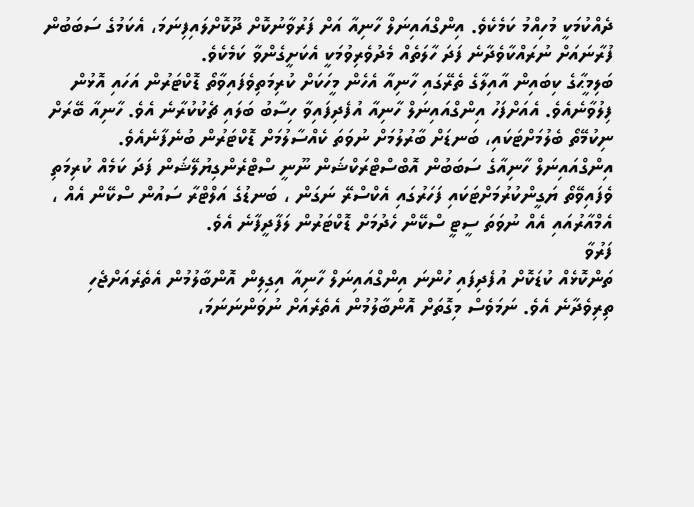ދެއްކުމަކީ މުހިއްމު ކަމެކެވެ. އިންގްއައިނަލް ހާނިއާ އަށް ފަރުވާނުކޮށް ދޫކޮށްލައިފިނަމަ، އެކަމުގެ ސަބަބުން ފުރާނައަށް ނުރައްކާވެދާނެ ފަދަ ހާލަތެއް މެދުވެރިވުމަކީ އެކަށީގެންވާ ކަމެކެވެ.
ބަލިމީޙާގެ ކިބައިން އާއިލާގެ ތެރޭގައި ހާނިއާ އެހެން މީހަކަށް ކުރިމަތިވެފައިވާތޯ ޑޮކްޓަރުން އަހައި އޮޅުން ފިލުވާނެއެވެ. އެއަށްފަހު އިންގްއައިނަލް ހާނިއާ އުފެދިފައިވާ ހިސާބު ބަލައި ޗެކުކުރާނެ އެވެ. ހާނިއާ ބޭރަށް ނިކުމޭތޯ ބެލުމަށްޓަކައި، ބަނޑަށް ބާރުލުމަށް ނުވަތަ ކެއްސާލުމަށް ޑޮކްޓަރުން ބުނެފާނެއެވެ.
އިންގްއައިނަލް ހާނިއާގެ ސަބަބުން އޮބްސްޓްރަކްޝަން ނޫނީ ސްޓްރެންގިޔުލޭޝަން ފަދަ ކަމެއް ކުރިމަތި ވެފައިވޭތޯ ޔަގީންކުރުމަށްޓަކައި ފަހަރުގައި އެކްސްރޭ ނަގަން ، ބަނޑުގެ އަލްޓްރާ ސައުން ސްކޭން އެއް ، އެމްއާރުއައި އެއް ނުވަތަ ސީޓީ ސްކޭން ހެދުމަށް ޑޮކްޓަރުން ލަފާދީފާނެ އެވެ.
ފަރުވާ
ތަންކޮޅެއް ކުޑަކޮށް އުފެދިފައި ހުންނަ އިންގްއައިނަލް ހާނިއާ އިގިލިން އޮންބާލުމުން އެތެރެއަށްޖެހި ތިރިވެދާނެ އެވެ. ނަމަވެސް މިގޮތަށް އޮންބާލުމުން އެތެރެއަށް ނުވަންނަނަމަ،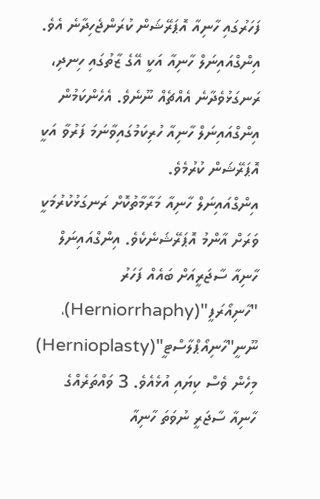ފަހަރުގައި ހާނިއާ އޮޕަރޭޝަން ކުރަންޖެހިދާނެ އެވެ. އިންގްއައިނަލް ހާނިއާ އަކީ އޭގެ ޒާތުގައި ހިނދި، ރަނގަޅުވެދާނެ އެއްޗެއް ނޫނެވެ. އެހެންކަމުން އިންގްއައިނަލް ހާނިއާ ހުރިކަމުގައިވާނަމަ ފަރުވާ އަކީ އޮޕަރޭޝަން ކުރުމެވެ.
އިންގްއައިނަލް ހާނިއާ މަރާމާތުކޮށް ރަނގަޅުކުރުމަކީ ވަރަށް އާންމު އޮޕަރޭޝަނެކެވެ. އިންގްއައިނަލް ހާނިއާ ސާޖަރީއަށް ބައެއް ފަހަރު "ހާނިއޯރަފީ"(Herniorrhaphy)، ނޫނީ"ހާނިއޯޕްލާސްޓީ"(Hernioplasty) މިހެން ވެސް ކިޔައި އުޅެއެވެ. 3 ވައްތަރެއްގެ ހާނިއާ ސާޖަރީ ނުވަތަ ހާނިއާ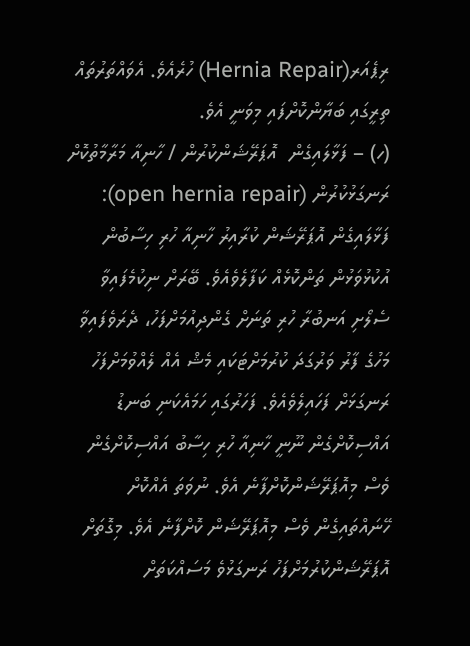ރިޕެއަރ(Hernia Repair) ހުރެއެވެ. އެވައްތަރުތައް ތިރީގައި ބަޔާންކޮށްފައި މިވަނީ އެވެ.
(ހ) – ފަޅާލައިގެން  އޮޕަރޭޝަންކުރުން / ހާނިއާ މަރާމާތުކޮށް ރަނގަޅުކުރުން (open hernia repair): ފަޅާލައިގެން އޮޕަރޭޝަން ކުރާއިރު ހާނިއާ ހުރި ހިސާބުން އުކުޅުވަޅުން ތަންކޮޅެއް ކަފާލެވެއެވެ. ބޭރަށް ނިކުމެފައިވާ ސެލޯށި އަނބުރާ ހުރި ތަނަށް ގެންދިއުމަށްފަހު، ދެރަވެފައިވާ މަހުގެ ފާރު ވަރުގަދަ ކުރުމަށްޓަކައި މެޝް އެއް ލެއްވުމަށްފަހު ރަނގަޅަށް ފަހައިލެވެއެވެ. ފަހަރުގައި ހަމައެކަނި ބަނޑު އައްސިކޮށްގެން ނޫނީ ހާނިއާ ހުރި ހިސާބު އައްސިކޮށްގެން ވެސް މިއޮޕަރޭޝަންކޮށްފާނެ އެވެ. ނުވަތަ އެއްކޮށް ހޭނައްތައިގެން ވެސް މިއޮޕަރޭޝަން ކޮށްފާނެ އެވެ. މިގޮތަށް އޮޕަރޭޝަންކުރުމަށްފަހު ރަނގަޅުވެ މަސައްކަތަށް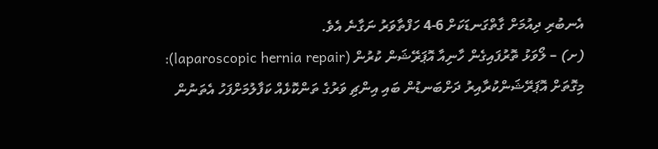އެނބުރި ދިއުމަށް ގާތްގަނޑަކަށް 6-4 ހަފްތާވަރު ނަގާނެ އެވެ.
(ށ) – ލޯވަޅު ތޮރުފައިގެން ހާނިއާ އޮޕަރޭޝަން ކުރުން (laparoscopic hernia repair): މިގޮތަށް އޮޕަރޭޝަންކުރާއިރު ދަށްބަނޑުން ބައި އިންޗި ވަރުގެ ތަންކޮޅެއް ކަފާލުމަށްފަހު އެތަނުން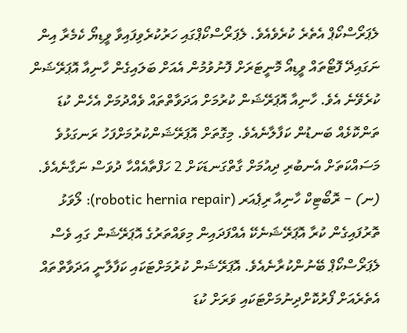ލެޕަރޯސްކޯޕް އެތެރެ ކުރެވެއެވެ. ލެޕަރޯސްކޯޕްގައި ހަރުކުރެވިފައިވާ ވީޑިޔޯ ކެމެރާ އިން ނަގައިދޭ ފޮޓޯތައް ވީޑިއޯ މޮނީޓަރަށް ފޮނުވުމުން އެއަށް ބަލައިގެން ހާނިއާ އޮޕަރޭޝަން ކުރެވޭނެ އެވެ. ހާނިއާ އޮޕަރޭޝަން ކުރުމަށް އަދަވާތްތައް ވެއްދުމަށް އެހެން ކުޑަ ތަންކޮޅެއް ބަނޑުން ކަފާލާނެއެވެ. މިގޮތަށް އޮޕަރޭޝަންކުރުމަށްފަހު ރަނގަޅުވެ މަސައްކަތަށް އެނބުރި ދިއުމަށް ގާތްގަނޑަކަށް 2 ހަފްތާއެއްހާ ދުވަސް ނަގާނެއެވެ.
(ނ) – ރޮބޯޓިކް ހާނިއާ ރިޕެއަރ (robotic hernia repair): ލޯވަޅު ތޮރުފައިގެން ކުރާ އޮޕަރޭޝަނެކޭ އެއްފަދައިން މިވައްތަރުގެ އޮޕަރޭޝަން ގައި ވެސް ލެޕަރޯސްކޯޕް ބޭނުންކުރާނެއެވެ. އޮޕަރޭޝަން ކުރުމަށްޓަކައި ކަފާލާނީ އަދަވާތްތައް އެތެރެއަށް ފޯރުކޮށްދިނުމަށްޓަކައި ވަރަށް ކުޑަ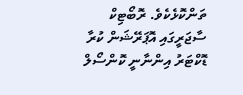ތަންކޮޅެކެވެ. ރޮބޯޓިކް ސާޖަރީގައި އޮޕަރޭޝަން ކުރާ ޑޮކްޓަރު އިންނާނީ ކޮންސޯލް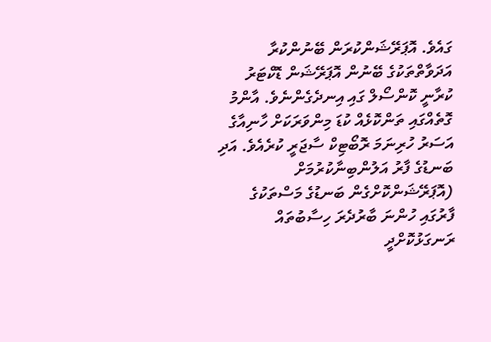ގައެވެ. އޮޕަރޭޝަންކުރަން ބޭނުންކުރާ އަދަވާތްތަކުގެ ބޭނުން އޮޕަރޭޝަން ޑޮކްޓަރު ކުރާނީ ކޮންސޯލް ގައި އިނދެގެންނެވެ. އާންމު ގޮތެއްގައި ތަންކޮޅެއް ކުޑަ މިންވަރަކަށް ހާނިއާގެ އަސަރު ހުރިނަމަ ރޮބޯޓިކް ސާޖަރީ ކުރެއެވެ. އަދި ބަނޑުގެ ފާރު އަލުންބިނާކުރުމަށް (އޮޕަރޭޝަންކޮށްގެން ބަނޑުގެ މަސްތަކުގެ ފާރުގައި ހުންނަ ބާރުދެރަ ހިސާބުތައް ރަނގަޅުކޮށްދީ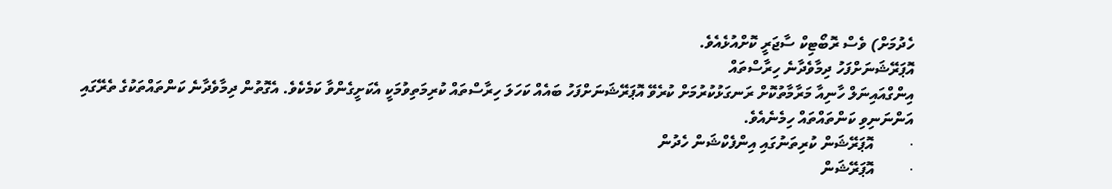ހެދުމަށް) ވެސް ރޮބޯޓިކް ސާޖަރީ ކޮށްއުޅެއެވެ.
އޮޕަރޭޝަނަށްފަހު ދިމާވެދާނެ ހިރާސްތައް
އިންގްއައިނަލް ހާނިއާ މަރާމާތުކޮށް ރަނގަޅުކުރުމަށް ކުރެވޭ އޮޕަރޭޝަނަށްފަހު ބައެއް ކަހަލަ ހިރާސްތައް ކުރިމަތިވުމަކީ އެކަށީގެންވާ ކަމެކެވެ. އެގޮތުން ދިމާވެދާނެ ކަންތައްތަކުގެ ތެރޭގައި އަންނަނިވި ކަންތައްތައް ހިމެނެއެވެ.
·         އޮޕަރޭޝަން ކުރިތަނުގައި އިންފެކްޝަން ހެދުން
·         އޮޕަރޭޝަން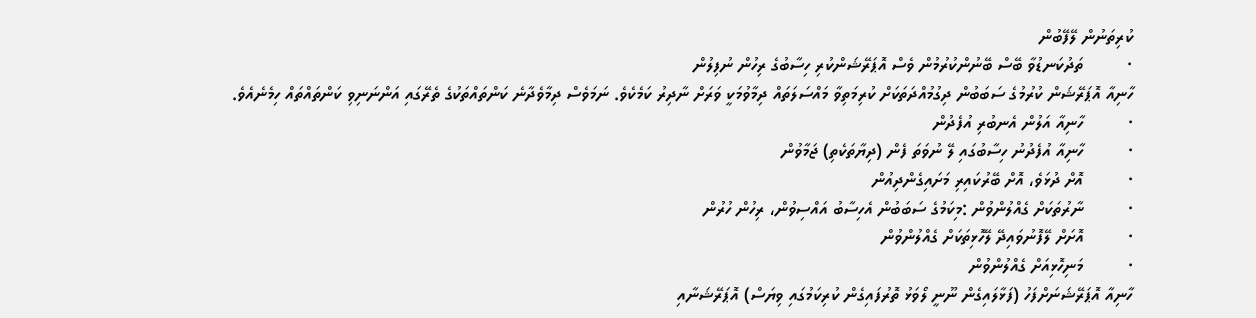ކުރިތަނުން ލޭފޭބުން
·         ތަދުކަނޑުވާ ބޭސް ބޭނުންކުރުމުން ވެސް އޮޕަރޭޝަންކުރި ހިސާބުގެ ރިހުން ނުފިލުން
ހާނިއާ އޮޕަރޭޝަން ކުރުމުގެ ސަބަބުން ދިގުމުއްދަތަކަށް ކުރިމަތިވާ މައްސަލަތައް ދިމާވުމަކީ ވަރަށް ނާދިރު ކަމެކެވެ. ނަމަވެސް ދިމާވެދާނެ ކަންތައްތަކުގެ ތެރޭގައި އަންނަނިވި ކަންތައްތައް ހިމެނެއެވެ.
·         ހާނިއާ އަލުން އެނބުރި އުފެދުން
·         ހާނިއާ އުފެދުނު ހިސާބުގައި ލޭ ނުވަތަ ފެން (ދިޔާތަކެތި) ޖަމާވުން
·         އޮށް ދުޅަވެ، އޮށް ބޭރުކައިރި މަށައިގެންދިއުން
·         ނާރުތަކަށް ގެއްލުންވުން :މިކަމުގެ ސަބަބުން އެހިސާބު އައްސިވުން، ރިހުން ހުރުން
·         އޮށަށް ލޭފޮނުވައިދޭ ލޭހޮޅިތަކަށް ގެއްލުންވުން
·         މަނިހޮޅިއަށް ގެއްލުންވުން
ހާނިއާ އޮޕަރޭޝަނަށްފަހު (ފަޅާލައިގެން ނޫނީ ލޯވަޅު ތޮރުފައިގެން ކުރިކަމުގައި ވިޔަސް) އޮޕަރޭޝަނާއި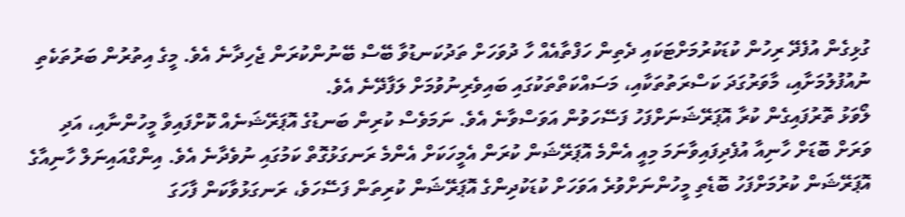ގުޅިގެން އުފެދޭ ރިހުން ކުޑަކުރުމަށްޓަކައި ދެތިން ހަފްތާއެއް ހާ ދުވަހަށް ތަދުކަނޑުވާ ބޭސް ބޭނުންކުރަން ޖެހިދާނެ އެވެ. މީގެ އިތުރުން ބަރުތަކެތި ނުއުފުލުމަށާއި، މާވަރުގަދަ ކަސްރަތުތަކާއި، މަސައްކަތްތަކުގައި ބައިވެރިނުވުމަށް ލަފާދޭނެ އެވެ.
ލޯވަޅު ތޮރުފައިގެން ކުރާ އޮޕަރޭޝަނަށްފަހު ފަސޭހަވުން އަވަސްވާނެ އެވެ. ނަމަވެސް ކުރިން ބަނޑުގެ އޮޕަރޭޝަނެއް ކޮށްފައިވާ މީހުންނާއި، އަދި ވަރަށް ބޮޑަށް ހާނިއާ އުފެދިފައިވާނަމަ މިއީ އެންމެ އޮޕަރޭޝަން ކުރަން އެމީހަކަށް އެންމެ ރަނގަޅުގޮތް ކަމުގައި ނުވެދާނެ އެވެ. އިންގްއައިނަލް ހާނިއާގެ އޮޕަރޭޝަން ކުރުމަށްފަހު ބޮޑެތި މީހުންނަށްވުރެ އަވަހަށް ކުޑަކުދިންގެ އޮޕަރޭޝަން ކުރިތަން ފަސޭހަވެ، ރަނގަޅުވާކަން ފާހަގަ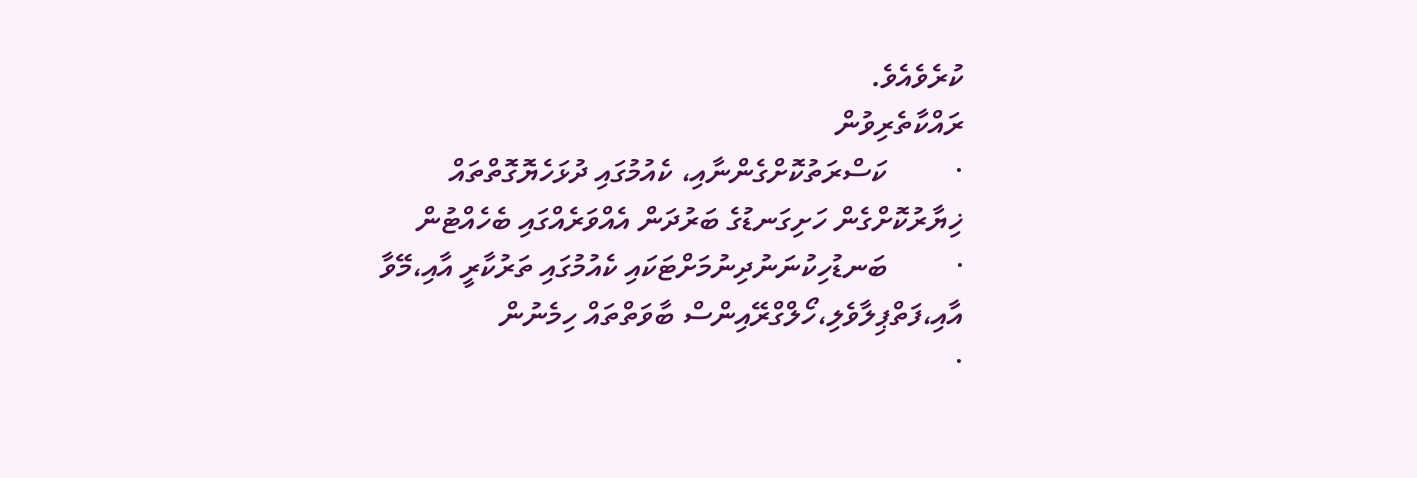ކުރެވެއެވެ.
ރައްކާތެރިވުން
·         ކަސްރަތުކޮށްގެންނާއި، ކެއުމުގައި ދުޅަހެޔޮގޮތްތައް ޚިޔާރުކޮށްގެން ހަށިގަނޑުގެ ބަރުދަން އެއްވަރެއްގައި ބެހެއްޓުން
·         ބަނޑުހިކުނަނުދިނުމަށްޓަކައި ކެއުމުގައި ތަރުކާރީ އާއި،މޭވާ އާއި،ފަތްޕިލާވެލި،ހޯލްގްރޭއިންސް ބާވަތްތައް ހިމެނުން
·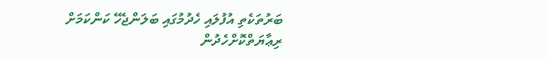ބަރުތަކެތި އުފުލައި ހެދުމުގައި ބަލަންޖެހޭ ކަންކަމަށް ރިޢާޔަތްކޮށްހެދުން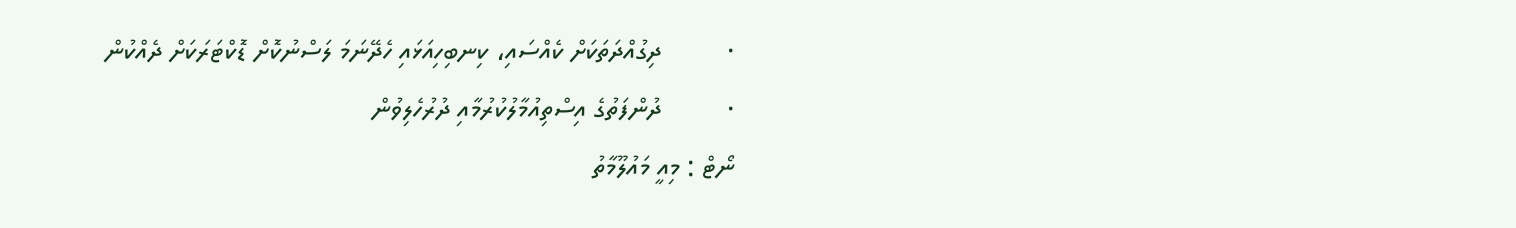·         ދިގުއްދަތަކަށް ކެއްސައި، ކިނބިހިއަޅައި ހެދޭނަމަ ލަސްނުކޮށް ޑޮކްޓަރަކަށް ދެއްކުން
·         ދުންފަތުގެ އިސްތިއުމާލުކުރުމާއި ދުރުހެލިވުން
ނޯޓް : މިއީ މައުލޫމާތު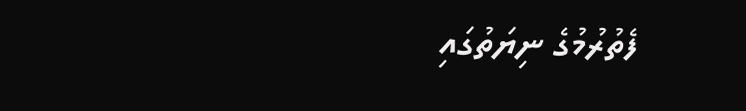ފެތުރުމުގެ ނިޔަތުގައި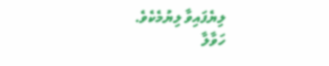ލިޔެފައިވާ ލިޔުމެކެވެ.
ހަވާލާ